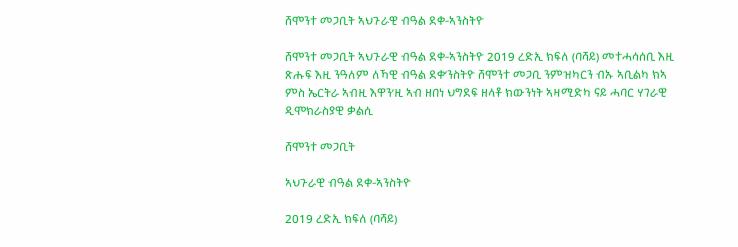ሸሞንተ መጋቢት ኣህጉራዊ ብዓል ደቀ-ኣንስትዮ

ሸሞንተ መጋቢት ኣህጉራዊ ብዓል ደቀ-ኣንስትዮ 2019 ረድኢ ክፍለ (ባሻይ) መተሓሳሰቢ እዚ ጽሑፍ እዚ ንዓለም ለኻዊ ብዓል ደቀ’ንስትዮ ሸሞንተ መጋቢ ንምዝካርን ብኡ ኣቢልካ ክኣ ምስ ኤርትራ ኣብዚ እዋን’ዚ ኣብ ዘበነ ህግደፍ ዘላቶ ክውንነት ኣዛሚድካ ናይ ሓባር ሃገራዊ ዲሞክራስያዊ ቃልሲ

ሸሞንተ መጋቢት

ኣህጉራዊ ብዓል ደቀ-ኣንስትዮ

2019 ረድኢ ክፍለ (ባሻይ)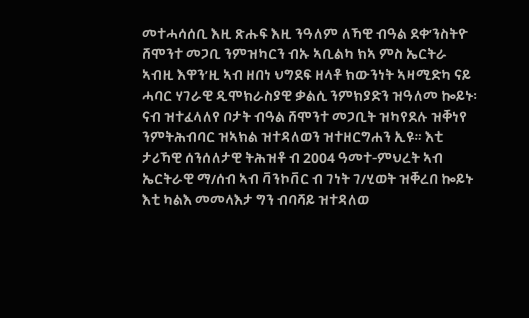መተሓሳሰቢ እዚ ጽሑፍ እዚ ንዓለም ለኻዊ ብዓል ደቀ’ንስትዮ ሸሞንተ መጋቢ ንምዝካርን ብኡ ኣቢልካ ክኣ ምስ ኤርትራ ኣብዚ እዋን’ዚ ኣብ ዘበነ ህግደፍ ዘላቶ ክውንነት ኣዛሚድካ ናይ ሓባር ሃገራዊ ዲሞክራስያዊ ቃልሲ ንምክያድን ዝዓለመ ኰይኑ፡ ናብ ዝተፈላለየ ቦታት ብዓል ሸሞንተ መጋቢት ዝካየደሉ ዝቐነየ ንምትሕብባር ዝኣክል ዝተዳለወን ዝተዘርግሐን ኢዩ። እቲ ታሪኻዊ ሰንሰለታዊ ትሕዝቶ ብ 2004 ዓመተ-ምህረት ኣብ ኤርትራዊ ማ/ሰብ ኣብ ቫንኮቨር ብ ገነት ገ/ሂወት ዝቐረበ ኰይኑ እቲ ካልእ መመላእታ ግን ብባሻይ ዝተዳለወ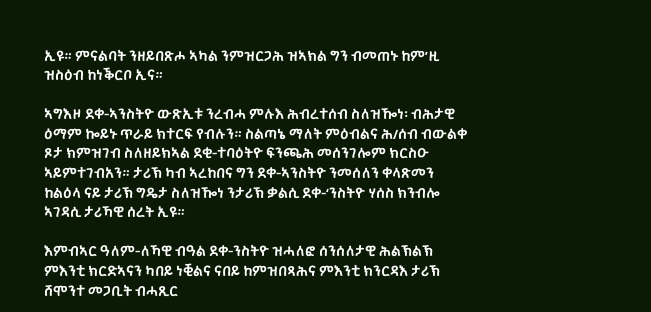ኢዩ። ምናልባት ንዘይበጽሖ ኣካል ንምዝርጋሕ ዝኣክል ግን ብመጠኑ ከም’ዚ ዝስዕብ ከነቕርቦ ኢና።

ኣግእዞ ደቀ-ኣንስትዮ ውጽኢቱ ንረብሓ ምሉእ ሕብረተሰብ ስለዝዀነ፡ ብሕታዊ ዕማም ኰይኑ ጥራይ ክተርፍ የብሉን። ስልጣኔ ማለት ምዕብልና ሕ/ሰብ ብውልቀ ጾታ ክምዝገብ ስለዘይክኣል ደቂ-ተባዕትዮ ፍንጫሕ መሰንገሎም ክርስዑ ኣይምተገብአን። ታሪኽ ካብ ኣረከበና ግን ደቀ-ኣንስትዮ ንመሰለን ቀላጽመን ከልዕላ ናይ ታሪኽ ግዴታ ስለዝዀነ ንታሪኽ ቃልሲ ደቀ-‘ንስትዮ ሃሰስ ክንብሎ ኣገዳሲ ታሪኻዊ ሰረት ኢዩ።

እምብኣር ዓለም-ለኻዊ ብዓል ደቀ-ንስትዮ ዝሓለፎ ሰንሰለታዊ ሕልኽልኽ ምእንቲ ክርድኣናን ካበይ ነቒልና ናበይ ከምዝበጻሕና ምእንቲ ክንርዳእ ታሪኽ ሸሞንተ መጋቢት ብሓጺር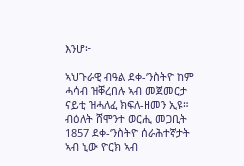እንሆ፦

ኣህጉራዊ ብዓል ደቀ-‘ንስትዮ ከም ሓሳብ ዝቐረበሉ ኣብ መጀመርታ ናይቲ ዝሓለፈ ክፍለ-ዘመን ኢዩ። ብዕለት ሸሞንተ ወርሒ መጋቢት 1857 ደቀ-‘ንስትዮ ሰራሕተኛታት ኣብ ኒው ዮርክ ኣብ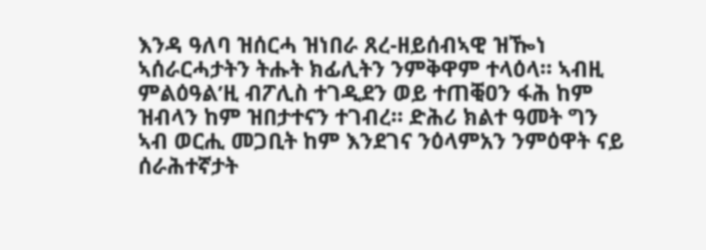እንዳ ዓለባ ዝሰርሓ ዝነበራ ጸረ-ዘይሰብኣዊ ዝዀነ ኣሰራርሓታትን ትሑት ክፊሊትን ንምቅዋም ተላዕላ። ኣብዚ ምልዕዓል’ዚ ብፖሊስ ተገዲደን ወይ ተጠቒዐን ፋሕ ከም ዝብላን ከም ዝበታተናን ተገብረ። ድሕሪ ክልተ ዓመት ግን ኣብ ወርሒ መጋቢት ከም እንደገና ንዕላምአን ንምዕዋት ናይ ሰራሕተኛታት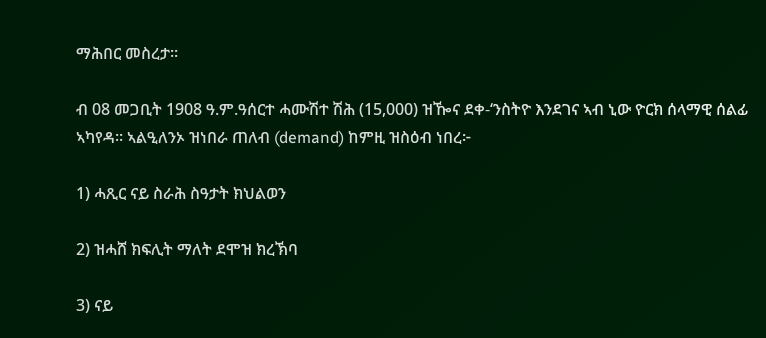ማሕበር መስረታ።

ብ 08 መጋቢት 1908 ዓ.ም.ዓሰርተ ሓሙሽተ ሽሕ (15,000) ዝዀና ደቀ-‘ንስትዮ እንደገና ኣብ ኒው ዮርክ ሰላማዊ ሰልፊ ኣካየዳ። ኣልዒለንኦ ዝነበራ ጠለብ (demand) ከምዚ ዝስዕብ ነበረ፦

1) ሓጺር ናይ ስራሕ ስዓታት ክህልወን

2) ዝሓሸ ክፍሊት ማለት ደሞዝ ክረኽባ

3) ናይ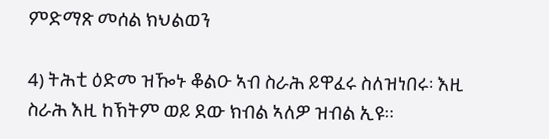ምድማጽ መሰል ክህልወን

4) ትሕቲ ዕድመ ዝዀኑ ቆልዑ ኣብ ስራሕ ይዋፈሩ ስለዝነበሩ፡ እዚ ስራሕ እዚ ከኽትም ወይ ደው ክብል ኣለዎ ዝብል ኢዩ።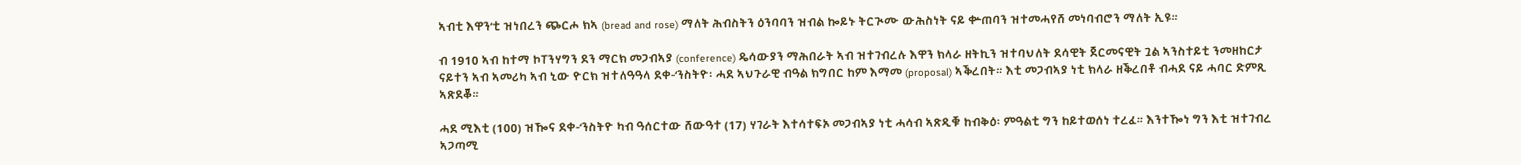ኣብቲ እዋን’ቲ ዝነበረን ጭርሖ ክኣ (bread and rose) ማለት ሕብስትን ዕንባባን ዝብል ኰይኑ ትርጒሙ ውሕስነት ናይ ቍጠባን ዝተመሓየሸ መነባብሮን ማለት ኢዩ።

ብ 1910 ኣብ ከተማ ኮፐንሃግን ደን ማርክ መጋብኣያ (conference) ዴሳውያን ማሕበራት ኣብ ዝተገብረሉ እዋን ክላራ ዘትኪን ዝተባህለት ደሳዊት ጀርመናዊት ጓል ኣንስተይቲ ንመዘከርታ ናይተን ኣብ ኣመሪካ ኣብ ኒው ዮርክ ዝተለዓዓላ ደቀ-‘ንስትዮ፡ ሓደ ኣህጉራዊ ብዓል ክግበር ከም እማመ (proposal) ኣቕረበት። እቲ መጋብኣያ ነቲ ክላራ ዘቕረበቶ ብሓደ ናይ ሓባር ድምጺ ኣጽደቖ።

ሓደ ሚእቲ (100) ዝዀና ደቀ-‘ንስትዮ ካብ ዓሰርተው ሸውዓተ (17) ሃገራት እተሳተፍኦ መጋብኣያ ነቲ ሓሳብ ኣጽዲቑ ከብቅዕ፡ ምዓልቲ ግን ከይተወሰነ ተረፈ። እንተዀነ ግን እቲ ዝተገብረ ኣጋጣሚ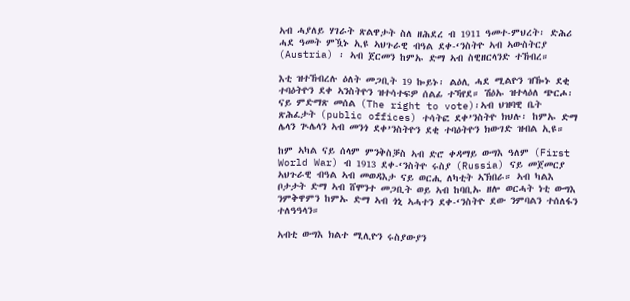ኣብ ሓያለይ ሃገራት ጽልዋታት ስለ ዘሕደረ ብ 1911 ዓመተ-ምህረት፡ ድሕሪ ሓደ ዓመት ምዃኑ ኢዩ ኣህጉራዊ ብዓል ደቀ-‘ንስትዮ ኣብ ኣውስትርያ (Austria) ፡ ኣብ ጀርመን ከምኡ ድማ ኣብ ስዊዘርላንድ ተኸብረ።

እቲ ዝተኸብረሉ ዕለት መጋቢት 19 ኰይኑ፡ ልዕሊ ሓደ ሚልዮን ዝዀኑ ደቂ ተባዕትዮን ደቀ ኣንስትዮን ዝተሳተፍዎ ሰልፊ ተኻየደ። ሽዕኡ ዝተላዕለ ጭርሖ፡ ናይ ምድማጽ መሰል (The right to vote)፡ኣብ ህዝባዊ ቤት ጽሕፈታት (public offices) ተሳትፎ ደቀ’ንስትዮ ክህሉ፡ ከምኡ ድማ ሌላን ጒሌላን ኣብ መንጎ ደቀ’ንስትዮን ደቂ ተባዕትዮን ክውገድ ዝብል ኢዩ።

ከም ኣካል ናይ ሰላም ምንቅስቓስ ኣብ ድሮ ቀዳማይ ውግእ ዓለም (First World War) ብ 1913 ደቀ-‘ንስትዮ ሩስያ (Russia) ናይ መጀመርያ ኣህጉራዊ ብዓል ኣብ መወዳእታ ናይ ወርሒ ለካቲት ኣኽበራ። ኣብ ካልእ ቦታታት ድማ ኣብ ሸሞንተ መጋቢት ወይ ኣብ ከባቢኡ ዘሎ ወርሓት ነቲ ውግእ ንምቅዋምን ከምኡ ድማ ኣብ ጎኒ ኣሓተን ደቀ-‘ንስትዮ ደው ንምባልን ተሰለፋን ተለዓዓላን።

ኣብቲ ውግእ ክልተ ሚሊዮን ሩስያውያን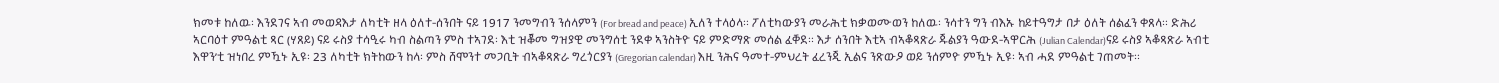ክመቱ ከለዉ፡ እንደገና ኣብ መወዳእታ ለካቲት ዘላ ዕለተ-ሰንበት ናይ 1917 ንመግብን ንሰላምን (For bread and peace) ኢለን ተላዕላ። ፖለቲካውያን መራሕቲ ክቃወሙወን ከለዉ፡ ንሳተን ግን ብእኡ ከይተዓግታ በታ ዕለት ሰልፈን ቀጸላ። ድሕሪ ኣርባዕተ ምዓልቲ ጻር (ሃጸይ) ናይ ሩስያ ተሳዒሩ ካብ ስልጣን ምስ ተኣገደ፡ እቲ ዝቖመ ግዝያዊ መንግሰቲ ንደቀ ኣንስትዮ ናይ ምድማጽ መሰል ፈቐደ። እታ ሰንበት እቲኣ ብኣቆጻጽራ ጁልያን ዓውደ-ኣዋርሕ (Julian Calendar)ናይ ሩስያ ኣቆጻጽራ ኣብቲ እዋን’ቲ ዝነበረ ምዃኑ ኢዩ፡ 23 ለካቲት ክትከውን ከላ፡ ምስ ሸሞንተ መጋቢት ብኣቆጻጽራ ግረጎርያን (Gregorian calendar) እዚ ንሕና ዓመተ-ምህረት ፈረንጂ ኢልና ንጽውዖ ወይ ንሰምዮ ምዃኑ ኢዩ፡ ኣብ ሓደ ምዓልቲ ገጠመት።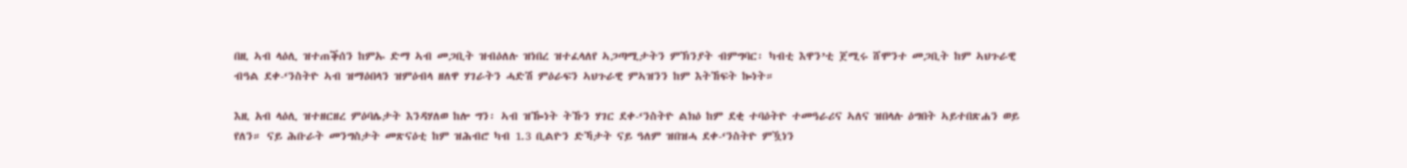በዚ ኣብ ላዕሊ ዝተጠቕሰን ከምኡ ድማ ኣብ መጋቢት ዝብዕለሉ ዝነበረ ዝተፈላለየ ኣጋጣሚታትን ምኽንያት ብምግባር፡ ካብቲ እዋን’ቲ ጀሚሩ ሸሞንተ መጋቢት ከም ኣህጉራዊ ብዓል ደቀ-‘ንስትዮ ኣብ ዝማዕበላን ዝምዕብላ ዘለዋ ሃገራትን ሓድሽ ምዕራፍን ኣህጉራዊ ምኣዝንን ከም እትኸፍት ኰነት።

እዚ አብ ላዕሊ ዝተዘርዘረ ምዕባሌታት እንዳሃለወ ከሎ ግን፡ ኣብ ዝዀነት ትኹን ሃገር ደቀ-‘ንስትዮ ልክዕ ከም ደቂ ተባዕትዮ ተመዓራሪና ኣለና ዝበላሉ ዕግበት ኣይተበጽሐን ወይ የለን። ናይ ሕቡራት መንግስታት መጽናዕቲ ከም ዝሕብሮ ካብ 1.3 ቢልዮን ድኻታት ናይ ዓለም ዝበዝሓ ደቀ-‘ንስትዮ ምዃነን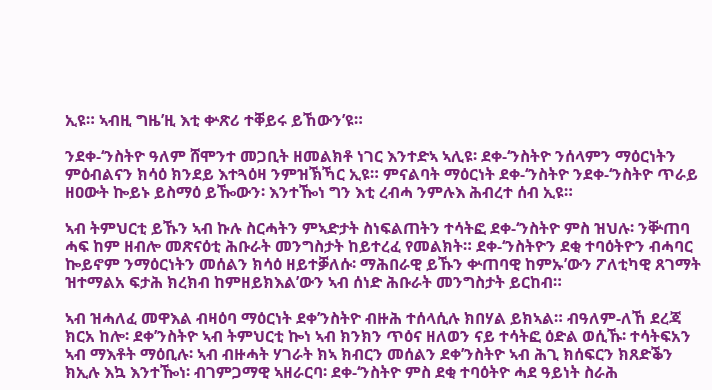ኢዩ። ኣብዚ ግዜ’ዚ እቲ ቍጽሪ ተቐይሩ ይኸውን’ዩ።

ንደቀ-‘ንስትዮ ዓለም ሸሞንተ መጋቢት ዘመልክቶ ነገር እንተድኣ ኣሊዩ፡ ደቀ-‘ንስትዮ ንሰላምን ማዕርነትን ምዕብልናን ክሳዕ ክንደይ እተጓዕዛ ንምዝኽኻር ኢዩ። ምናልባት ማዕርነት ደቀ-‘ንስትዮ ንደቀ-‘ንስትዮ ጥራይ ዘዐውት ኰይኑ ይስማዕ ይዀውን፡ እንተዀነ ግን እቲ ረብሓ ንምሉእ ሕብረተ ሰብ ኢዩ።

ኣብ ትምህርቲ ይኹን ኣብ ኩሉ ስርሓትን ምኣድታት ስነፍልጠትን ተሳትፎ ደቀ-‘ንስትዮ ምስ ዝህሉ፡ ንቝጠባ ሓፍ ከም ዘብሎ መጽናዕቲ ሕቡራት መንግስታት ከይተረፈ የመልክት። ደቀ-‘ንስትዮን ደቂ ተባዕትዮን ብሓባር ኰይኖም ንማዕርነትን መሰልን ክሳዕ ዘይተቓለሱ፡ ማሕበራዊ ይኹን ቍጠባዊ ከምኡ’ውን ፖለቲካዊ ጸገማት ዝተማልአ ፍታሕ ክረክብ ከምዘይክእል’ውን ኣብ ሰነድ ሕቡራት መንግስታት ይርከብ።

ኣብ ዝሓለፈ መዋእል ብዛዕባ ማዕርነት ደቀ’ንስትዮ ብዙሕ ተሰላሲሉ ክበሃል ይክኣል። ብዓለም-ለኸ ደረጃ ክርአ ከሎ፡ ደቀ’ንስትዮ ኣብ ትምህርቲ ኰነ ኣብ ክንክን ጥዕና ዘለወን ናይ ተሳትፎ ዕድል ወሲኹ፡ ተሳትፍአን ኣብ ማእቶት ማዕቢሉ፡ ኣብ ብዙሓት ሃገራት ክኣ ክብርን መሰልን ደቀ’ንስትዮ ኣብ ሕጊ ክሰፍርን ክጸድቕን ክኢሉ እኳ እንተዀነ፡ ብገምጋማዊ ኣዘራርባ፡ ደቀ-‘ንስትዮ ምስ ደቂ ተባዕትዮ ሓደ ዓይነት ስራሕ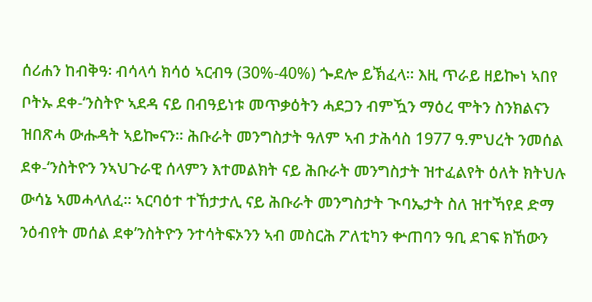ሰሪሐን ከብቅዓ፡ ብሳላሳ ክሳዕ ኣርብዓ (30%-40%) ጐደሎ ይኽፈላ። እዚ ጥራይ ዘይኰነ ኣበየ ቦትኡ ደቀ-‘ንስትዮ ኣደዳ ናይ በብዓይነቱ መጥቃዕትን ሓደጋን ብምዃን ማዕረ ሞትን ስንክልናን ዝበጽሓ ውሑዳት ኣይኰናን። ሕቡራት መንግስታት ዓለም ኣብ ታሕሳስ 1977 ዓ.ምህረት ንመሰል ደቀ-‘ንስትዮን ንኣህጉራዊ ሰላምን እተመልክት ናይ ሕቡራት መንግስታት ዝተፈልየት ዕለት ክትህሉ ውሳኔ ኣመሓላለፈ። ኣርባዕተ ተኸታታሊ ናይ ሕቡራት መንግስታት ጒባኤታት ስለ ዝተኻየደ ድማ ንዕብየት መሰል ደቀ’ንስትዮን ንተሳትፍኦንን ኣብ መስርሕ ፖለቲካን ቍጠባን ዓቢ ደገፍ ክኸውን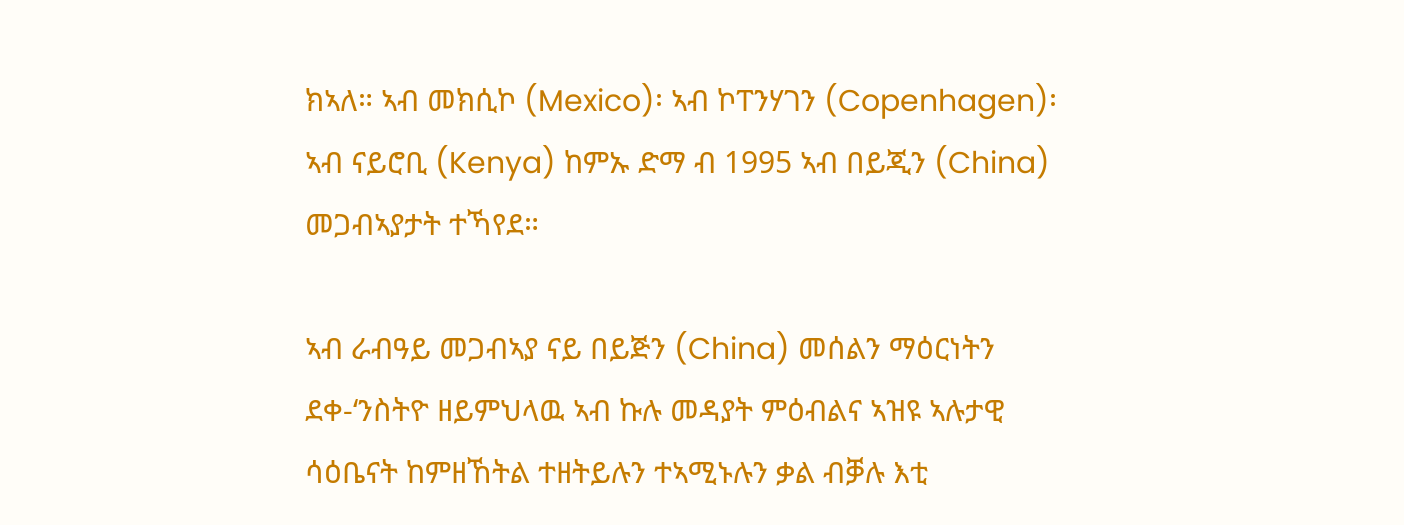ክኣለ። ኣብ መክሲኮ (Mexico)፡ ኣብ ኮፐንሃገን (Copenhagen)፡ ኣብ ናይሮቢ (Kenya) ከምኡ ድማ ብ 1995 ኣብ በይጂን (China) መጋብኣያታት ተኻየደ።

ኣብ ራብዓይ መጋብኣያ ናይ በይጅን (China) መሰልን ማዕርነትን ደቀ-‘ንስትዮ ዘይምህላዉ ኣብ ኩሉ መዳያት ምዕብልና ኣዝዩ ኣሉታዊ ሳዕቤናት ከምዘኸትል ተዘትይሉን ተኣሚኑሉን ቃል ብቓሉ እቲ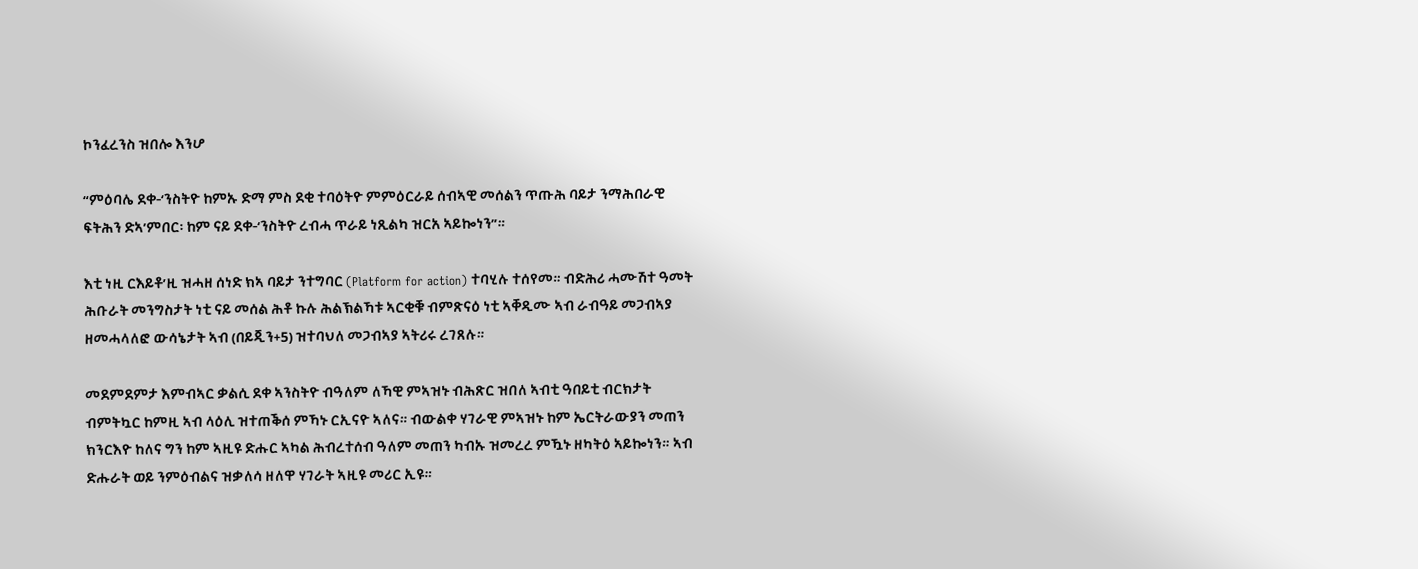ኮንፈረንስ ዝበሎ እንሆ

“ምዕባሌ ደቀ-‘ንስትዮ ከምኡ ድማ ምስ ደቂ ተባዕትዮ ምምዕርራይ ሰብኣዊ መሰልን ጥጡሕ ባይታ ንማሕበራዊ ፍትሕን ድኣ’ምበር፡ ከም ናይ ደቀ-‘ንስትዮ ረብሓ ጥራይ ነጺልካ ዝርአ ኣይኰነን”።

እቲ ነዚ ርእይቶ’ዚ ዝሓዘ ሰነድ ክኣ ባይታ ንተግባር (Platform for action) ተባሂሉ ተሰየመ። ብድሕሪ ሓሙሽተ ዓመት ሕቡራት መንግስታት ነቲ ናይ መሰል ሕቶ ኩሉ ሕልኽልኻቱ ኣርቂቑ ብምጽናዕ ነቲ ኣቐዲሙ ኣብ ራብዓይ መጋብኣያ ዘመሓላለፎ ውሳኔታት ኣብ (በይጂን+5) ዝተባህለ መጋብኣያ ኣትሪሩ ረገጸሉ።

መደምደምታ እምብኣር ቃልሲ ደቀ ኣንስትዮ ብዓለም ለኻዊ ምኣዝኑ ብሕጽር ዝበለ ኣብቲ ዓበይቲ ብርክታት ብምትኳር ከምዚ ኣብ ላዕሊ ዝተጠቕሰ ምኻኑ ርኢናዮ ኣለና። ብውልቀ ሃገራዊ ምኣዝኑ ከም ኤርትራውያን መጠን ክንርእዮ ከለና ግን ከም ኣዚዩ ድሑር ኣካል ሕብረተሰብ ዓለም መጠን ካብኡ ዝመረረ ምዃኑ ዘካትዕ ኣይኰነን። ኣብ ድሑራት ወይ ንምዕብልና ዝቃለሳ ዘለዋ ሃገራት ኣዚዩ መሪር ኢዩ።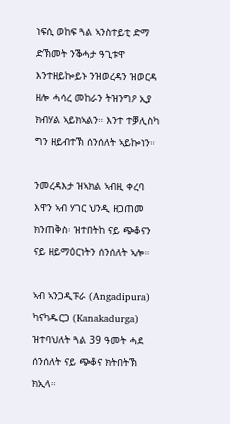ነፍሲ ወከፍ ጓል ኣንስተይቲ ድማ ድኽመት ንቕሓታ ዓጊቱዋ እንተዘይኰይኑ ንዝወረዳን ዝወርዳ ዘሎ ሓሳረ መከራን ትዝንግዖ ኢያ ክብሃል ኣይክኣልን። እንተ ተቓሊስካ ግን ዘይብተኽ ሰንሰለት ኣይኰነን።

ንመረዳእታ ዝኣክል ኣብዚ ቀረባ እዋን ኣብ ሃገር ህንዲ ዘጋጠመ ክንጠቅስ፡ ዝተበትከ ናይ ጭቆናን ናይ ዘይማዕርነትን ሰንሰለት ኣሎ።

ኣብ ኣንጋዲፑራ (Angadipura) ካናካዱርጋ (Kanakadurga) ዝተባህለት ጓል 39 ዓመት ሓደ ሰንሰለት ናይ ጭቆና ክትበትኽ ክኢላ።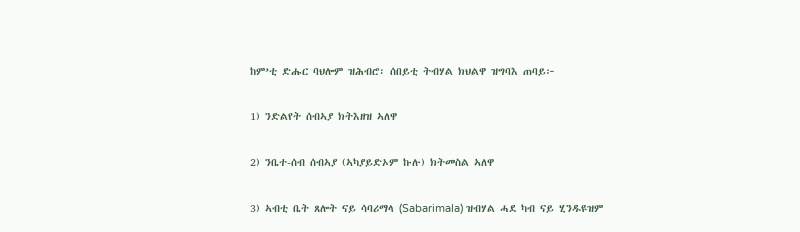ከም’ቲ ድሑር ባህሎም ዝሕብሮ፡ ሰበይቲ ትብሃል ክህልዋ ዝግባእ ጠባይ፦

1) ንድልየት ሰብኣያ ክትእዘዝ ኣለዋ

2) ንቤተ-ሰብ ሰብኣያ (ኣካያይድኦም ኩሉ) ክትመስል ኣለዋ

3) ኣብቲ ቤት ጸሎት ናይ ሳባሪማላ (Sabarimala) ዝብሃል ሓደ ካብ ናይ ሂንዱዩዝም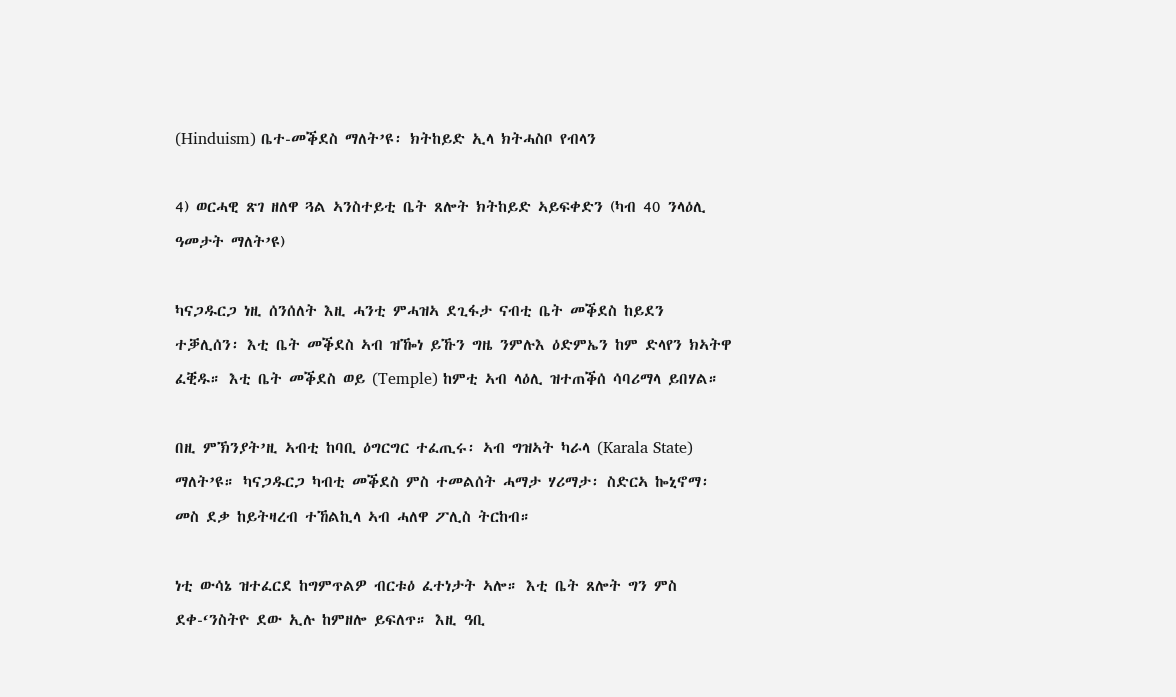(Hinduism) ቤተ-መቕደስ ማለት’ዩ፡ ክትከይድ ኢላ ክትሓስቦ የብላን

4) ወርሓዊ ጽገ ዘለዋ ጓል ኣንስተይቲ ቤት ጸሎት ክትከይድ ኣይፍቀድን (ካብ 40 ንላዕሊ ዓመታት ማለት’ዩ)

ካናጋዱርጋ ነዚ ሰንሰለት እዚ ሓንቲ ምሓዝኣ ደጊፋታ ናብቲ ቤት መቕደስ ከይደን ተቓሊሰን፡ እቲ ቤት መቕደስ ኣብ ዝዀነ ይኹን ግዜ ንምሉእ ዕድምኤን ከም ድላየን ክኣትዋ ፈቒዱ። እቲ ቤት መቕደስ ወይ (Temple) ከምቲ ኣብ ላዕሊ ዝተጠቕሰ ሳባሪማላ ይበሃል።

በዚ ምኽንያት’ዚ ኣብቲ ከባቢ ዕግርግር ተፈጢሩ፡ ኣብ ግዝኣት ካራላ (Karala State) ማለት’ዩ። ካናጋዱርጋ ካብቲ መቕደስ ምስ ተመልሰት ሓማታ ሃሪማታ፡ ስድርኣ ኰኒኖማ፡ መስ ደቃ ከይትዛረብ ተኸልኪላ ኣብ ሓለዋ ፖሊስ ትርከብ።

ነቲ ውሳኔ ዝተፈርደ ከግምጥልዎ ብርቱዕ ፈተነታት ኣሎ። እቲ ቤት ጸሎት ግን ምስ ደቀ-‘ንስትዮ ደው ኢሉ ከምዘሎ ይፍለጥ። እዚ ዓቢ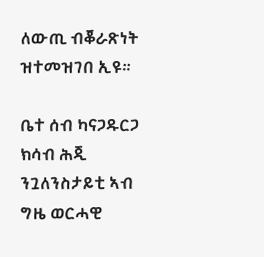ለውጢ ብቖራጽነት ዝተመዝገበ ኢዩ።

ቤተ ሰብ ካናጋዱርጋ ክሳብ ሕጂ ንጓለንስታይቲ ኣብ ግዜ ወርሓዊ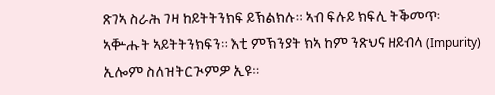ጽገኣ ስራሕ ገዛ ከይትትንክፍ ይኽልክሉ። ኣብ ፍሉይ ክፍሊ ትቕመጥ፡ ኣቝሑት ኣይትትንክፍን። እቲ ምኽንያት ክኣ ከም ንጽህና ዘይብላ (Impurity) ኢሎም ስለዝትርጒምዎ ኢዩ።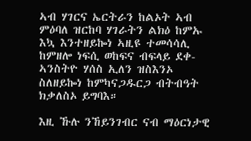ኣብ ሃገርና ኤርትራን ከልኦት ኣብ ምዕባለ ዝርከባ ሃገራትን ልክዕ ከምኡ እኳ እንተዘይኰነ ኣዚዩ ተመሳሳሊ ከምዘሎ ነፍሲ ወከፍና ብፍላይ ደቀ-ኣንስትዮ ሃሰስ ኢለን ዝስእንኦ ስለዘይኰነ ከምካናጋዱርጋ ብትብዓት ክቃለስኦ ይግባእ።

እዚ ኹሉ ንኸይንገብር ናብ ማዕርነታዊ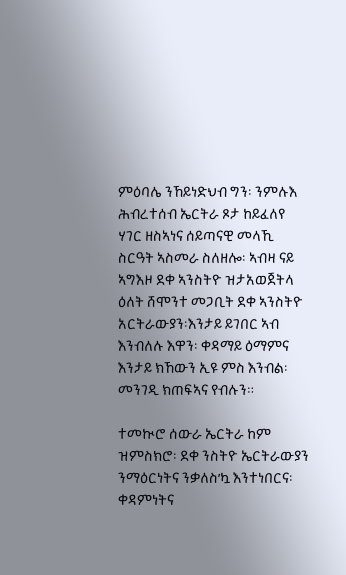ምዕባሌ ንኸይነድህብ ግን፡ ንምሉእ ሕብረተሰብ ኤርትራ ጾታ ከይፈለየ ሃገር ዘስኣነና ሰይጣናዊ መላኺ ስርዓት ኣስመራ ስለዘሎ፡ ኣብዛ ናይ ኣግእዞ ደቀ ኣንስትዮ ዝታአወጀትላ ዕለት ሸሞንተ መጋቢት ደቀ ኣንስትዮ አርትራውያን፡እንታይ ይገበር ኣብ እንብለሉ እዋን፡ ቀዳማይ ዕማምና እንታይ ክኸውን ኢዩ ምስ እንብል፡ መንገዲ ክጠፍኣና የብሉን።

ተመኲሮ ሰውራ ኤርትራ ከም ዝምስክሮ፡ ደቀ ንስትዮ ኤርትራውያን ንማዕርነትና ንቃለስ’ኳ እንተነበርና፡ ቀዳምነትና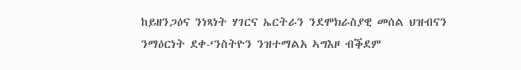ከይዘንጋዕና ንነጻነት ሃገርና ኤርትራን ንደሞክራስያዊ መሰል ህዝብናን ንማዕርነት ደቀ-‘ንስትዮን ንዝተማልአ ኣግእዞ ብቕደም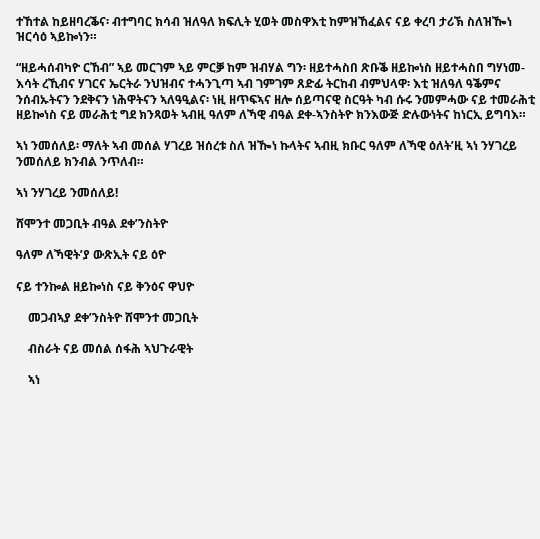ተኸተል ከይዘባረቕና፡ ብተግባር ክሳብ ዝለዓለ ክፍሊት ሂወት መስዋእቲ ከምዝኸፈልና ናይ ቀረባ ታሪኽ ስለዝዀነ ዝርሳዕ ኣይኰነን።

“ዘይሓሰብካዮ ርኸብ” ኣይ መርገም ኣይ ምርቓ ከም ዝብሃል ግን፡ ዘይተሓስበ ጽቡቕ ዘይኰነስ ዘይተሓስበ ግሃነመ-እሳት ረኺብና ሃገርና ኤርትራ ንህዝብና ተሓንጊጣ ኣብ ገምገም ጸድፊ ትርከብ ብምህላዋ፡ እቲ ዝለዓለ ዓቕምና ንሰብኡትናን ንደቅናን ነሕዋትናን ኣለዓዒልና፡ ነዚ ዘጥፍኣና ዘሎ ሰይጣናዊ ስርዓት ካብ ሱሩ ንመምሓው ናይ ተመራሕቲ ዘይኰነስ ናይ መራሕቲ ግደ ክንጻወት ኣብዚ ዓለም ለኻዊ ብዓል ደቀ-ኣንስትዮ ክንእውጅ ድሉውነትና ከነርኢ ይግባእ።

ኣነ ንመሰለይ፡ ማለት ኣብ መሰል ሃገረይ ዝሰረቱ ስለ ዝዀነ ኩላትና ኣብዚ ክቡር ዓለም ለኻዊ ዕለት’ዚ ኣነ ንሃገረይ ንመሰለይ ክንብል ንጥለብ።

ኣነ ንሃገረይ ንመሰለይ!

ሸሞንተ መጋቢት ብዓል ደቀ’ንስትዮ

ዓለም ለኻዊት’ያ ውጽኢት ናይ ዕዮ

ናይ ተንኰል ዘይኰነስ ናይ ቅንዕና ዋህዮ

    መጋብኣያ ደቀ’ንስትዮ ሸሞንተ መጋቢት

    ብስራት ናይ መሰል ሰፋሕ ኣህጉራዊት

    ኣነ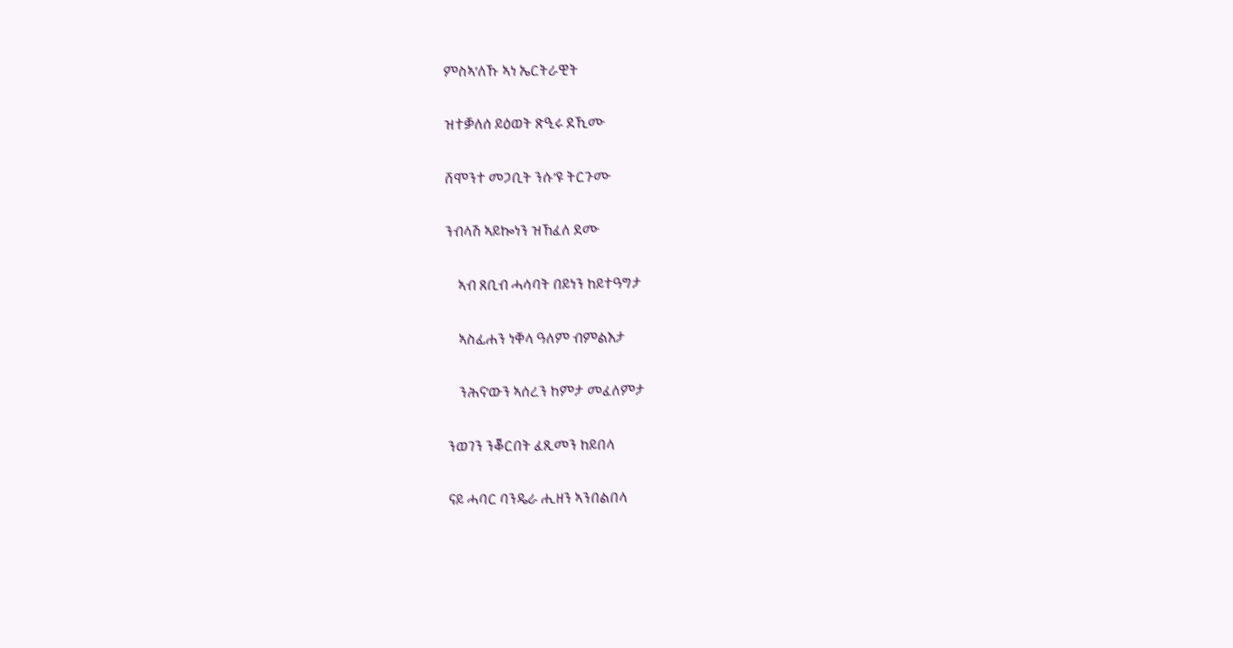ምስኣ’ለኹ ኣነ ኤርትራዊት

ዝተቓለሰ ይዕወት ጽዒሩ ደኺሙ

ሸሞንተ መጋቢት ንሱ’ዩ ትርጉሙ

ንብላሽ ኣይኰነን ዝኸፈለ ደሙ

    ኣብ ጸቢብ ሓሳባት በይነን ከይተዓግታ

    ኣስፊሐን ነቐላ ዓለም ብምልእታ

    ንሕና’ውን ኣሰረን ከምታ መፈለምታ

ንወገን ንቖርበት ፈጺመን ከይበላ

ናይ ሓባር ባንዴራ ሒዘን ኣንበልበላ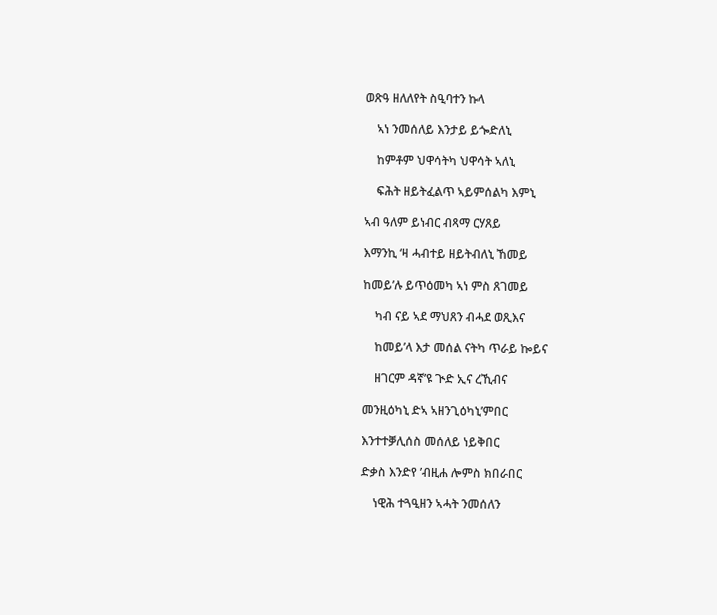ወጽዓ ዘለለየት ስዒባተን ኩላ

    ኣነ ንመሰለይ እንታይ ይጐድለኒ

    ከምቶም ህዋሳትካ ህዋሳት ኣለኒ

    ፍሕት ዘይትፈልጥ ኣይምሰልካ እምኒ

ኣብ ዓለም ይነብር ብጻማ ርሃጸይ

እማንኪ ‘ዛ ሓብተይ ዘይትብለኒ ኸመይ

ከመይ’ሉ ይጥዕመካ ኣነ ምስ ጸገመይ

    ካብ ናይ ኣደ ማህጸን ብሓደ ወጺእና

    ከመይ’ላ እታ መሰል ናትካ ጥራይ ኰይና

    ዘገርም ዳኛ’ዩ ጒድ ኢና ረኺብና

መንዚዕካኒ ድኣ ኣዘንጊዕካኒ’ምበር

እንተተቓሊሰስ መሰለይ ነይቅበር

ድቃስ እንድየ ’ብዚሐ ሎምስ ክበራበር

    ነዊሕ ተጓዒዘን ኣሓት ንመሰለን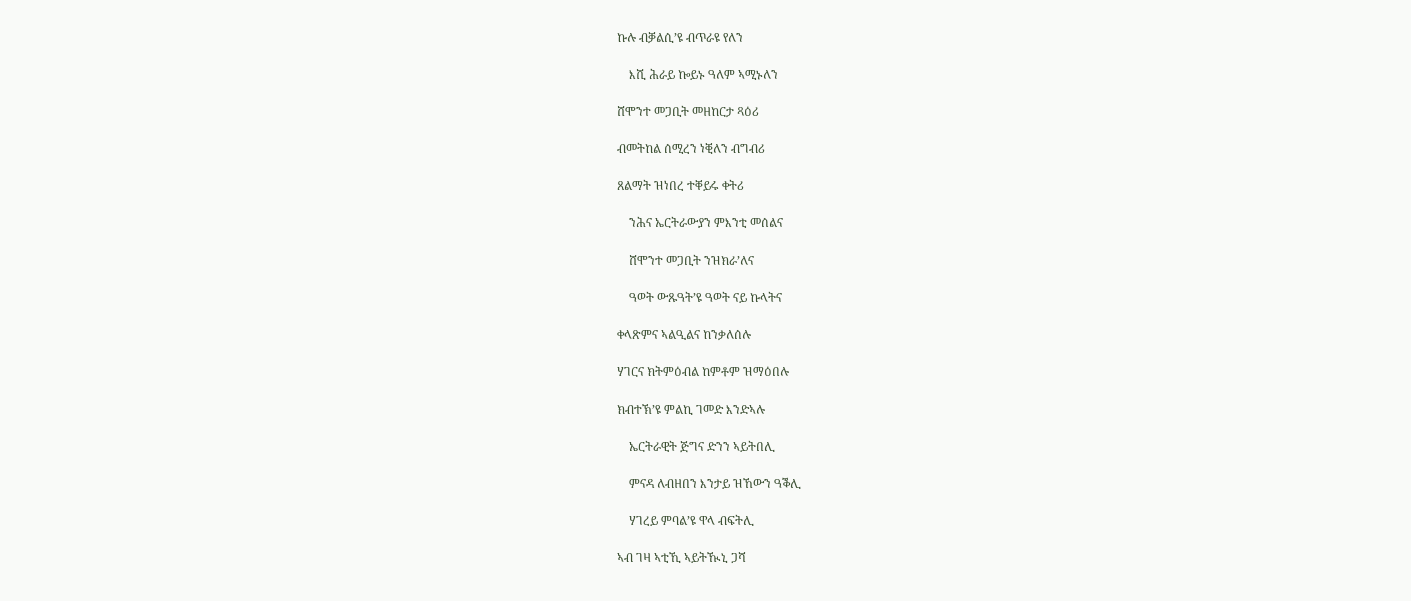ኩሉ ብቓልሲ’ዩ ብጥራዩ የለን

    እሺ ሕራይ ኰይኑ ዓለም ኣሚኑለን

ሸሞንተ መጋቢት መዘከርታ ጻዕሪ

ብመትከል ሰሚረን ነቒለን ብግብሪ

ጸልማት ዝነበረ ተቐይሩ ቀትሪ

    ንሕና ኤርትራውያን ምእንቲ መሰልና

    ሸሞንተ መጋቢት ንዝክራ’ለና

    ዓወት ውጹዓት’ዩ ዓወት ናይ ኩላትና

ቀላጽምና ኣልዒልና ከንቃለሰሉ

ሃገርና ክትምዕብል ከምቶም ዝማዕበሉ

ክብተኽ’ዩ ምልኪ ገመድ እንድኣሉ

    ኤርትራዊት ጅግና ድንን ኣይትበሊ

    ምናዳ ለብዘበን እንታይ ዝኸውን ዓቕሊ

    ሃገረይ ምባል’ዩ ዋላ ብፍትሊ

ኣብ ገዛ ኣቲኺ ኣይትዂኒ ጋሻ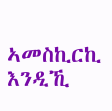ኣመስኪርኪ እንዲኺ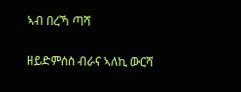ኣብ በረኻ ጣሻ

ዘይድምሰስ ብራና ኣለኪ ውርሻ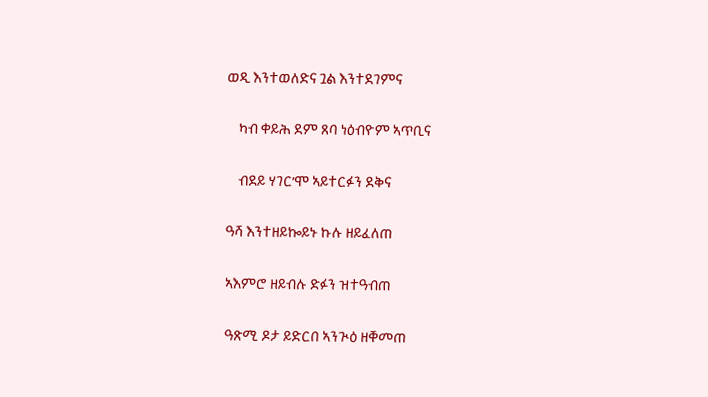ወዲ እንተወለድና ጓል እንተደገምና

    ካብ ቀይሕ ደም ጸባ ነዕብዮም ኣጥቢና

    ብደይ ሃገር’ሞ ኣይተርፉን ደቅና

ዓሻ እንተዘይኰይኑ ኩሉ ዘይፈለጠ

ኣእምሮ ዘይብሉ ድፉን ዝተዓብጠ

ዓጽሚ ዶታ ይድርበ ኣንጒዕ ዘቐመጠ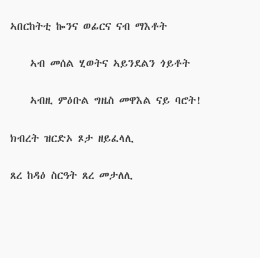ኣበርከትቲ ኰንና ወፊርና ናብ ማእቶት

    ኣብ መሰል ሂወትና ኣይንደልን ጎይቶት

    ኣብዚ ምዕቡል ግዜስ መዋእል ናይ ባሮት!

ክብረት ዝርድኦ ጾታ ዘይፈላሊ

ጸረ ከዳዕ ስርዓት ጸረ መታለሊ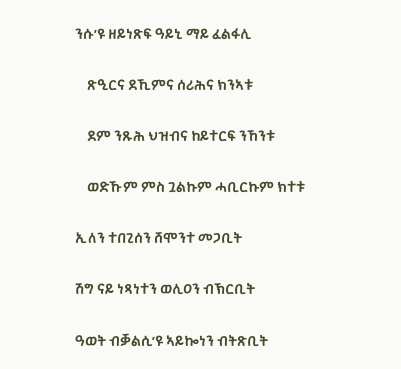ንሱ’ዩ ዘይነጽፍ ዓይኒ ማይ ፈልፋሊ

    ጽዒርና ደኺምና ሰሪሕና ክንኣቱ

    ደም ንጹሕ ህዝብና ከይተርፍ ንኸንቱ

    ወድኹም ምስ ጓልኩም ሓቢርኩም ክተቱ

ኢለን ተበጊሰን ሸሞንተ መጋቢት

ሽግ ናይ ነጻነተን ወሊዐን ብኽርቢት

ዓወት ብቓልሲ’ዩ ኣይኰነን ብትጽቢት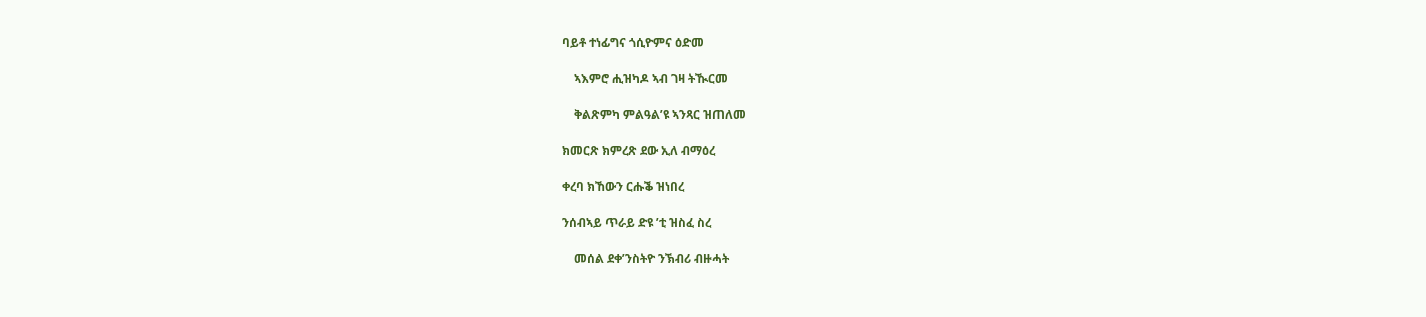ባይቶ ተነፊግና ጎሲዮምና ዕድመ

    ኣእምሮ ሒዝካዶ ኣብ ገዛ ትዂርመ

    ቅልጽምካ ምልዓል’ዩ ኣንጻር ዝጠለመ

ክመርጽ ክምረጽ ደው ኢለ ብማዕረ

ቀረባ ክኸውን ርሑቕ ዝነበረ

ንሰብኣይ ጥራይ ድዩ ’ቲ ዝስፈ ስረ

    መሰል ደቀ’ንስትዮ ንኽብሪ ብዙሓት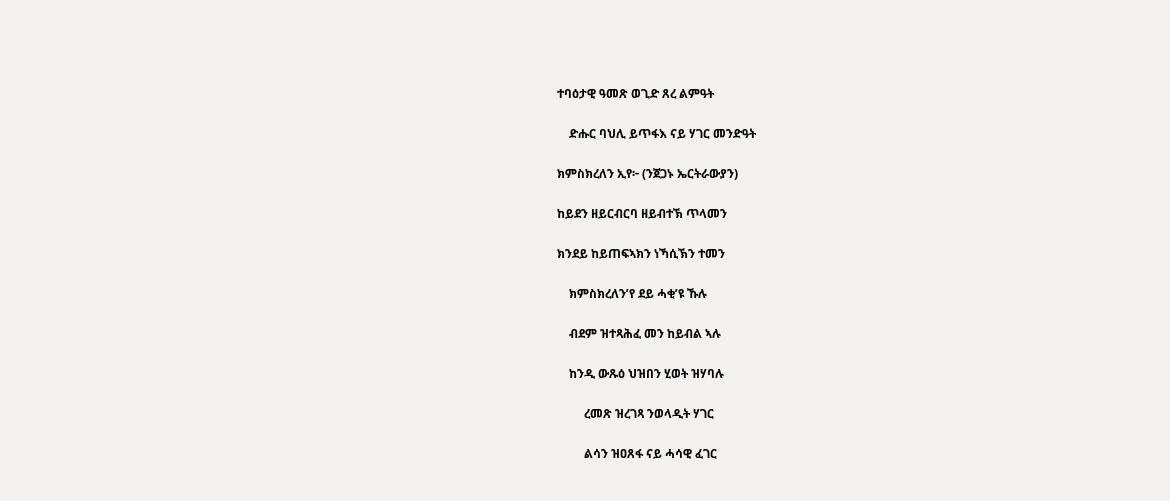ተባዕታዊ ዓመጽ ወጊድ ጸረ ልምዓት

    ድሑር ባህሊ ይጥፋእ ናይ ሃገር መንድዓት

ክምስክረለን ኢየ፦ (ንጀጋኑ ኤርትራውያን)

ከይደን ዘይርብርባ ዘይብተኽ ጥላመን

ክንደይ ከይጠፍኣክን ነኻሲኽን ተመን

    ክምስክረለን’የ ደይ ሓቂ’ዩ ኹሉ

    ብደም ዝተጻሕፈ መን ከይብል ኣሉ

    ከንዲ ውጹዕ ህዝበን ሂወት ዝሃባሉ

         ረመጽ ዝረገጻ ንወላዲት ሃገር

         ልሳን ዝዐጸፋ ናይ ሓሳዊ ፈገር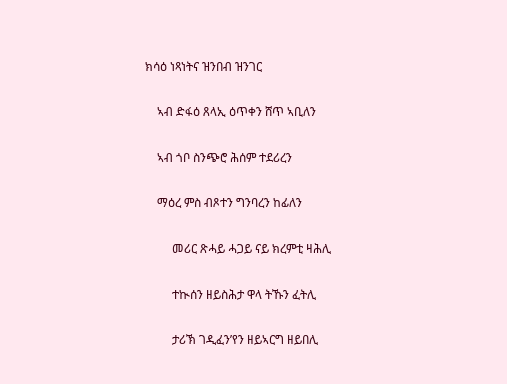ክሳዕ ነጻነትና ዝንበብ ዝንገር

    ኣብ ድፋዕ ጸላኢ ዕጥቀን ሸጥ ኣቢለን

    ኣብ ጎቦ ስንጭሮ ሕሰም ተደሪረን

    ማዕረ ምስ ብጾተን ግንባረን ከፊለን

         መሪር ጽሓይ ሓጋይ ናይ ክረምቲ ዛሕሊ

         ተኲሰን ዘይስሕታ ዋላ ትኹን ፈትሊ

         ታሪኽ ገዲፈን’የን ዘይኣርግ ዘይበሊ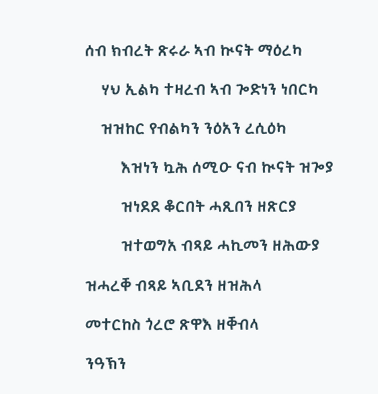ሰብ ክብረት ጽሩራ ኣብ ኲናት ማዕረካ

    ሃህ ኢልካ ተዛረብ ኣብ ጐድነን ነበርካ

    ዝዝከር የብልካን ንዕአን ረሲዕካ

         እዝነን ኳሕ ሰሚዑ ናብ ኲናት ዝጐያ

         ዝነደደ ቆርበት ሓጺበን ዘጽርያ

         ዝተወግአ ብጻይ ሓኪመን ዘሕውያ

ዝሓረቐ ብጻይ ኣቢደን ዘዝሕላ

መተርከስ ጎረሮ ጽዋእ ዘቐብላ

ንዓኽን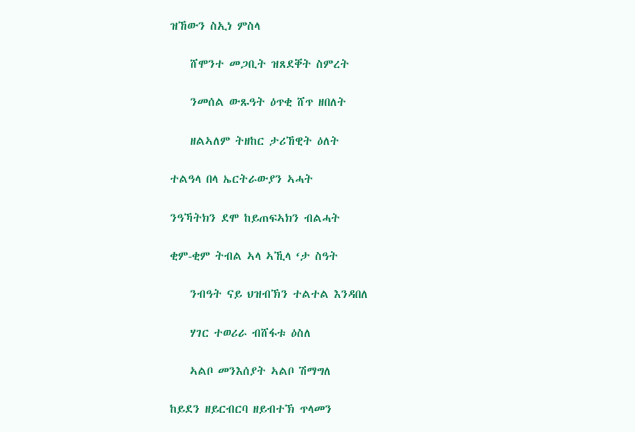ዝኸውን ስኢነ ምስላ

    ሸሞንተ መጋቢት ዝጸደቐት ስምረት

    ንመሰል ውጹዓት ዕጥቂ ሸጥ ዘበለት

    ዘልኣለም ትዘከር ታሪኸዊት ዕለት

ተልዓላ በላ ኤርትራውያን ኣሓት

ንዓኻትክን ደሞ ከይጠፍኣክን ብልሓት

ቂም-ቂም ትብል ኣላ ኣኺላ ‘ታ ስዓት

    ንብዓት ናይ ህዝብኽን ተልተል እንዳበለ

    ሃገር ተወሪራ ብሸፋቱ ዕስለ

    ኣልቦ መንእሰያት ኣልቦ ሽማግለ

ከይደን ዘይርብርባ ዘይብተኽ ጥላመን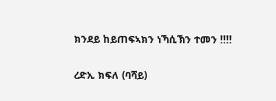ክንደይ ከይጠፍኣክን ነኻሲኽን ተመን !!!!

ረድኢ ክፍለ (ባሻይ)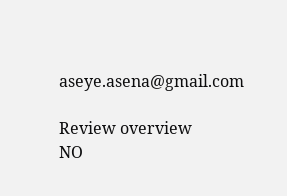aseye.asena@gmail.com

Review overview
NO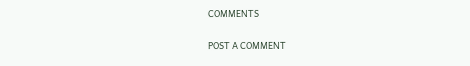COMMENTS

POST A COMMENT